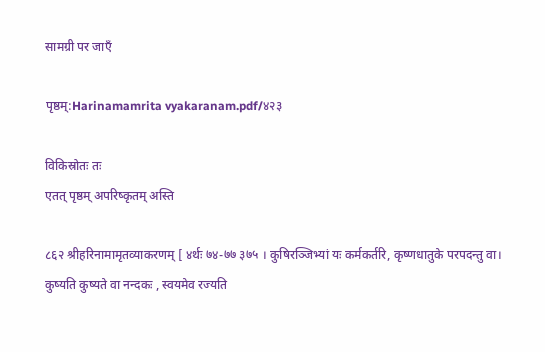सामग्री पर जाएँ

पृष्ठम्:Harinamamrita vyakaranam.pdf/४२३

विकिस्रोतः तः
एतत् पृष्ठम् अपरिष्कृतम् अस्ति

८६२ श्रीहरिनामामृतव्याकरणम् [ ४र्थः ७४-७७ ३७५ । कुषिरञ्जिभ्यां यः कर्मकर्तरि, कृष्णधातुके परपदन्तु वा। कुष्यति कुष्यते वा नन्दकः , स्वयमेव रज्यति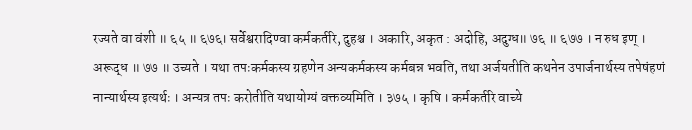रज्यते वा वंशी ॥ ६५ ॥ ६७६। सर्वेश्वरादिण्वा कर्मकर्तरि, दुहश्च । अकारि, अकृत : अदोहि, अदुग्ध॥ ७६ ॥ ६७७ । न रुध इण् । अरूद्ध ॥ ७७ ॥ उच्यते । यथा तपःकर्मकस्य ग्रहणेन अन्यकर्मकस्य कर्मबन्न भवति, तथा अर्जयतीति कथनेन उपार्जनार्थस्य तपेषंहणं नान्यार्थस्य इत्यर्थः । अन्यत्र तपः करोतीति यथायोग्यं वक्तव्यमिति । ३७५ । कृषि । कर्मकर्तरि वाच्ये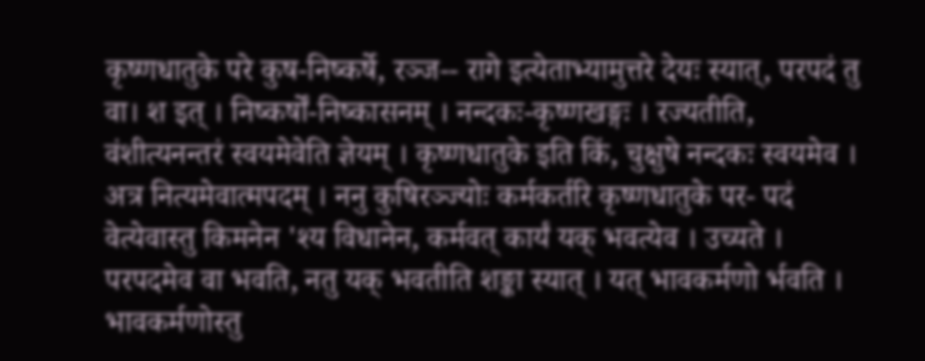कृष्णधातुके परे कुष-निष्कर्षे, रञ्ज-- रागे इत्येताभ्यामुत्तरे देयः स्यात्, परपदं तु वा। श इत् । निष्कर्षों-निष्कासनम् । नन्दकः-कृष्णखङ्गः । रज्यतीति, वंशीत्यनन्तरं स्वयमेवेति ज्ञेयम् । कृष्णधातुके इति किं, चुक्षुषे नन्दकः स्वयमेव । अत्र नित्यमेवात्मपदम् । ननु कुषिरञ्ज्योः कर्मकर्तरि कृष्णधातुके पर- पदं वेत्येवास्तु किमनेन 'श्य विधानेन, कर्मवत् कार्यं यक् भवत्येव । उच्यते । परपदमेव वा भवति, नतु यक् भवतीति शङ्का स्यात् । यत् भावकर्मणो र्भवति । भावकर्मणोस्तु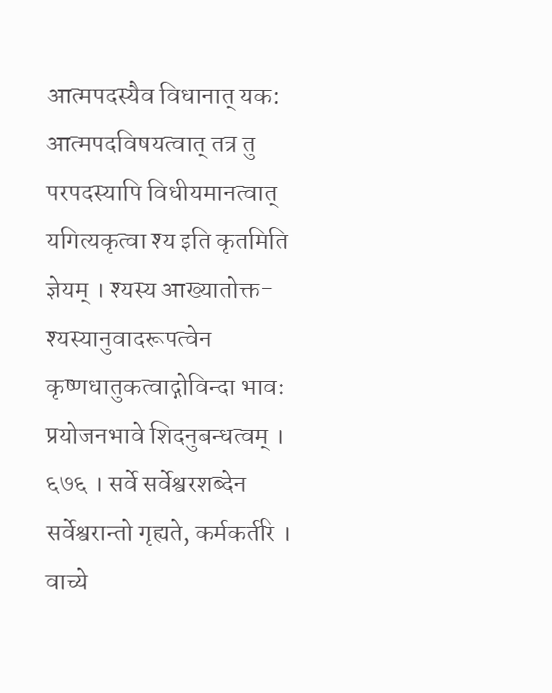आत्मपदस्यैव विधानात् यक: आत्मपदविषयत्वात् तत्र तु परपदस्यापि विधीयमानत्वात् यगित्यकृत्वा श्य इति कृतमिति ज्ञेयम् । श्यस्य आख्यातोक्त-श्यस्यानुवादरूपत्वेन कृष्णधातुकत्वाद्गोविन्दा भावः प्रयोजनभावे शिदनुबन्धत्वम् । ६७६ । सर्वे सर्वेश्वरशब्देन सर्वेश्वरान्तो गृह्यते, कर्मकर्तरि । वाच्ये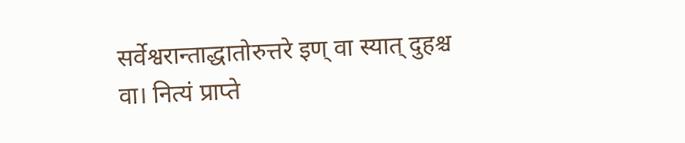सर्वेश्वरान्ताद्धातोरुत्तरे इण् वा स्यात् दुहश्च वा। नित्यं प्राप्ते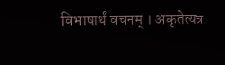विभाषार्थं वचनम् । अकृतेत्यत्र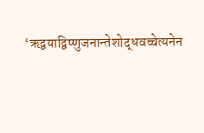‘ऋद्वयाद्विष्णुजनान्तेशोद्धवच्चेत्यनेन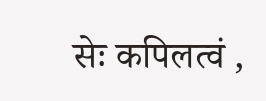सेः कपिलत्वं ,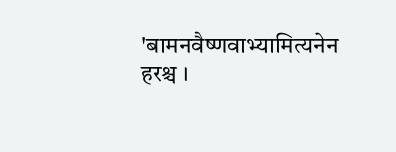'बामनवैष्णवाभ्यामित्यनेन हरश्च ।